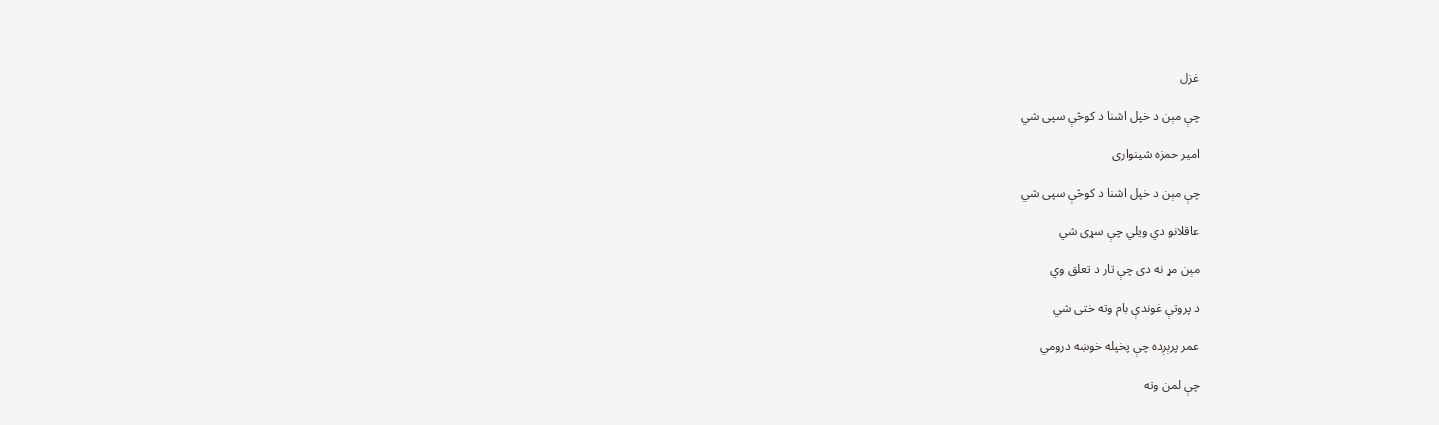غزل

چې مېن د خپل اشنا د کوڅې سپی شي

امیر حمزه شینواری

چې مېن د خپل اشنا د کوڅې سپی شي

عاقلانو دي ويلي چې سړی شي

مېن مړ نه دی چې تار د تعلق وي

د پروتې غوندې بام وته ختی شي

عمر پرېږده چې پخپله خوښه درومي

چې لمن وته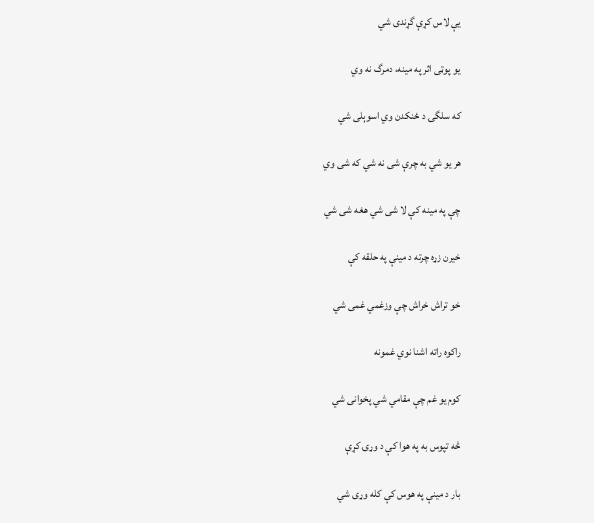يې لاس کړې گړندی شي

يو پوټی اثر په مينه، دمرگ نه وي

که سلگۍ د ځنکدن وي اسوېلی شي

هر يو شي به چرې شی نه شي که شی وي

چې په مينه کې لا شی شي هغه شی شي

خيرن زړه چرته د مينې په حلقه کې

خو تراش خراش چې وزغمي غمی شي

راکوه راته اشنا نوي غمونه

کوم يو غم چې مقامي شي پخوانی شي

څه تپوس به په هوا کې د وړۍ کړې

بار د مينې په هوس کې کله وړی شي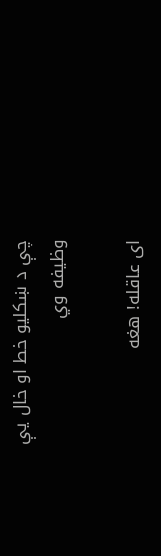چې د ښکليو خط او خال يې وظيفه وي

ای عاقله! هغه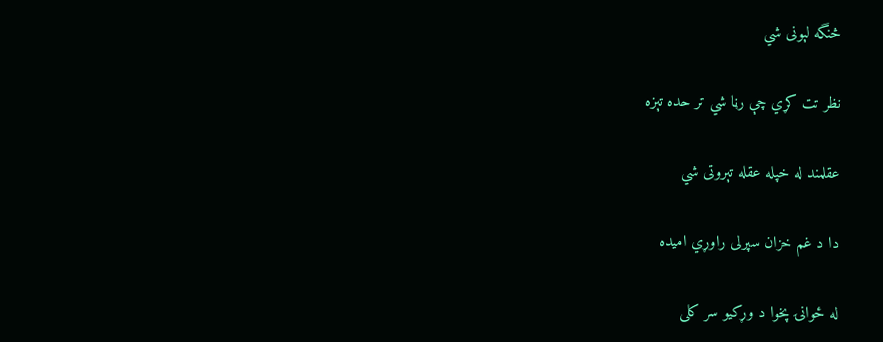څنگه لېونی شي

نظر تت کړي چې رڼا شي تر حده تېزه

عقلمند له خپله عقله تېروتی شي

دا د غم خزان سپرلی راوړي اميده

له ځوانۍ پخوا د وړکيو سر کلی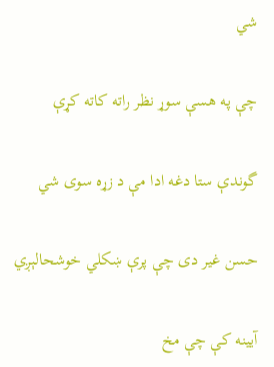شي

چې په هسې سوړ نظر راته کاته کړې

گوندې ستا دغه ادا مې د زړه سوی شي

حسن غير دی چې پرې ښکلي خوشحالېږي

آيينه کې چې مخ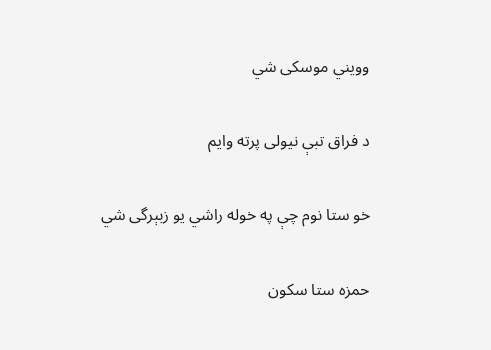وويني موسکی شي

د فراق تبې نيولی پرته وايم

خو ستا نوم چې په خوله راشي يو زبېرگی شي

حمزه ستا سکون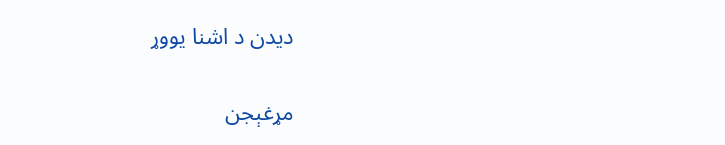ديدن د اشنا يووړ

مړغېجن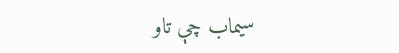سيماب چې تاو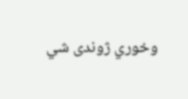وخوري ژوندی شي